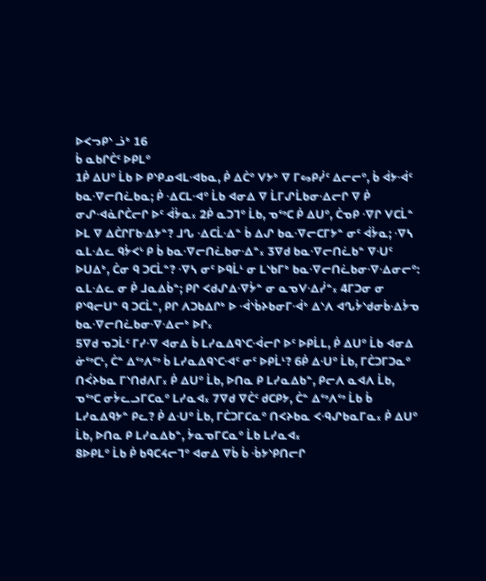ᐅᐸᓓᑭᔅ ᓘᒃ 16
ᑳ ᓇᑲᒋᑖᑦ ᐅᑭᒪᐤ
1ᑮ ᐃᑌᐤ ᒫᑲ ᐅ ᑭᔅᑭᓄᐊᒪᐗᑲᓇ, ᑮ ᐃᑖᐤ ᐯᔭᒃ ᐁ ᒥᔕᑭᓰᑦ ᐃᓕᓕᐤ, ᑳ ᐋᔭᐙᑦ ᑲᓇᐌᓕᑎᓛᑲᓇ; ᑮ ᐎᑕᒪᐗᐤ ᒫᑲ ᐊᓂᐃ ᐁ ᒫᒥᔑᒫᑲᓂᐎᓕᒋ ᐁ ᑮ ᓂᔑᐗᓈᒋᑖᓕᒋ ᐅᑦ ᐋᔮᓇ᙮ 2ᑮ ᓇᑐᒣᐤ ᒫᑲ, ᓀᔥᑕ ᑮ ᐃᑌᐤ, ᑖᓀᑭ ᐌᒋ ᐯᑕᒫᓐ ᐅᒪ ᐁ ᐃᑖᒋᒥᑲᐎᔭᓐ? ᒧᔐ ᐎᑕᒫᐎᓐ ᑳ ᐃᔑ ᑲᓇᐌᓕᑕᒥᔭᓐ ᓂᑦ ᐋᔮᓇ; ᐌᓴ ᓇᒪᐎᓚ ᑫᔮᐸᒡ ᑭ ᑳ ᑲᓇᐌᓕᑎᓛᑲᓂᐎᓐ᙮ 3ᐁᑯ ᑲᓇᐌᓕᑎᓛᑲᓐ ᐁᑗᑦ ᐅᑌᐃᒃ, ᑖᓂ ᑫ ᑐᑕᒫᓐ? ᐌᓴ ᓂᑦ ᐅᑫᒫᒻ ᓂ ᒪᔅᑲᒥᒃ ᑲᓇᐌᓕᑎᓛᑲᓂᐌᐎᓂᓕᐤ: ᓇᒪᐎᓚ ᓂ ᑮ ᒧᓇᐃᑳᓐ; ᑭᒋ ᐸᑯᔑᐃᐌᔮᓐ ᓂ ᓇᓀᐯᐎᓰᓐ᙮ 4ᒥᑐᓂ ᓂ ᑭᔅᑫᓕᑌᓐ ᑫ ᑐᑕᒫᓐ, ᑭᒋ ᐱᑐᑲᐃᒋᒃ ᐅ ᐙᔅᑳᔨᑲᓂᒥᐙᒃ ᐃᔅᐱ ᐊᔐᔮᔅᑯᓂᑳᐎᔮᓀ ᑲᓇᐌᓕᑎᓛᑲᓂᐌᐎᓕᒃ ᐅᒋ᙮
5ᐁᑯ ᓀᑐᒫᑦ ᒥᓯᐌ ᐊᓂᐃ ᑳ ᒪᓯᓇᐃᑫᔅᑕᐙᓕᒋ ᐅᑦ ᐅᑭᒫᒪ, ᑮ ᐃᑌᐤ ᒫᑲ ᐊᓂᐃ ᓃᔥᑕᒻ, ᑖᓐ ᐃᔥᐱᔥ ᑳ ᒪᓯᓇᐃᑫᔅᑕᐗᑦ ᓂᑦ ᐅᑭᒫᒻ? 6ᑮ ᐃᑗᐤ ᒫᑲ, ᒥᑖᑐᒥᑐᓇᐤ ᑎᐹᔨᑲᓇ ᒥᔅᑎᑯᐱᒥ᙮ ᑮ ᐃᑌᐤ ᒫᑲ, ᐅᑎᓇ ᑭ ᒪᓯᓇᐃᑲᓐ, ᑭᓕᐱ ᓇᐊᐱ ᒫᑲ, ᓀᔥᑕ ᓂᔮᓚᓗᒥᑕᓇᐤ ᒪᓯᓇᐊ᙮ 7ᐁᑯ ᐁᑖᑦ ᑯᑕᑭᔭ, ᑖᓐ ᐃᔥᐱᔥ ᒫᑲ ᑳ ᒪᓯᓇᐃᑫᔭᓐ ᑭᓚ? ᑮ ᐃᑗᐤ ᒫᑲ, ᒥᑖᑐᒥᑕᓇᐤ ᑎᐸᔨᑲᓇ ᐸᑴᔑᑲᓇᒥᓇ᙮ ᑮ ᐃᑌᐤ ᒫᑲ, ᐅᑎᓇ ᑭ ᒪᓯᓇᐃᑲᓐ, ᔮᓇᓀᒥᑕᓇᐤ ᒫᑲ ᒪᓯᓇᐊ᙮
8ᐅᑭᒪᐤ ᒫᑲ ᑮ ᑲᑫᑕᔦᓕᒣᐤ ᐊᓂᐃ ᐁᑳ ᑳ ᒀᔭᔅᑭᑎᓕᒋ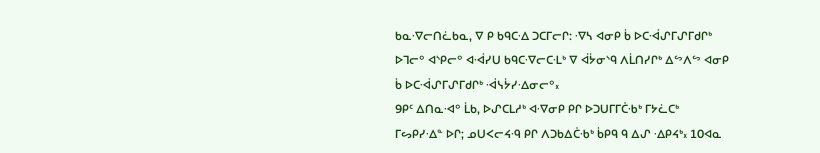ᑲᓇᐌᓕᑎᓛᑲᓇ, ᐁ ᑭ ᑲᑫᑕᐎ ᑐᑕᒥᓕᒋ: ᐌᓴ ᐊᓂᑭ ᑳ ᐅᑕᐙᔑᒥᔑᒥᑯᒋᒃ ᐅᒣᓕᐤ ᐊᔅᑭᓕᐤ ᐊᐙᓯᑌ ᑲᑫᑕᐌᓕᑕᒶᒃ ᐁ ᐋᔮᓂᔅᑫ ᐱᒫᑎᓯᒋᒃ ᐃᔥᐱᔥ ᐊᓂᑭ ᑳ ᐅᑕᐙᔑᒥᔑᒥᑯᒋᒃ ᐙᓭᔮᓯᐎᓂᓕᐤ᙮
9ᑭᑦ ᐃᑎᓇᐗᐤ ᒫᑲ, ᐅᔑᑕᒪᓱᒃ ᐊᐌᓂᑭ ᑭᒋ ᐅᑐᑌᒥᒥᑖᑾᒃ ᒥᔭᓛᑕᒃ ᒥᔕᑭᓯᐎᓐ ᐅᒋ; ᓄᑌᐸᓕᔦᑴ ᑭᒋ ᐱᑐᑲᐃᑖᑾᒃ ᑳᑭᑫ ᑫ ᐃᔑ ᐎᑭᔦᒃ᙮ 10ᐊᓇ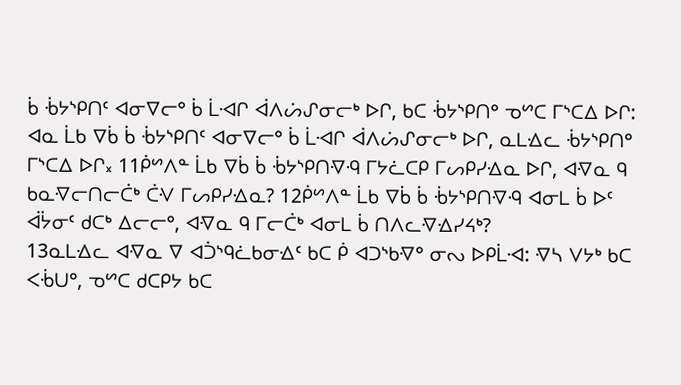ᑳ ᒀᔭᔅᑭᑎᑦ ᐊᓂᐁᓕᐤ ᑳ ᒫᐗᒋ ᐋᐱᔖᔑᓂᓕᒃ ᐅᒋ, ᑲᑕ ᒀᔭᔅᑭᑎᐤ ᓀᔥᑕ ᒥᔅᑕᐃ ᐅᒋ: ᐊᓇ ᒫᑲ ᐁᑳ ᑳ ᒀᔭᔅᑭᑎᑦ ᐊᓂᐁᓕᐤ ᑳ ᒫᐗᒋ ᐋᐱᔖᔑᓂᓕᒃ ᐅᒋ, ᓇᒪᐎᓚ ᒀᔭᔅᑭᑎᐤ ᒥᔅᑕᐃ ᐅᒋ᙮ 11ᑮᔥᐱᓐ ᒫᑲ ᐁᑳ ᑳ ᒀᔭᔅᑭᑎᐌᑴ ᒥᔭᓛᑕᑭ ᒥᔕᑭᓯᐎᓇ ᐅᒋ, ᐊᐌᓇ ᑫ ᑲᓇᐌᓕᑎᓕᑖᒃ ᑖᐺ ᒥᔕᑭᓯᐎᓇ? 12ᑮᔥᐱᓐ ᒫᑲ ᐁᑳ ᑳ ᒀᔭᔅᑭᑎᐌᑴ ᐊᓂᒪ ᑳ ᐅᑦ ᐋᔮᓂᑦ ᑯᑕᒃ ᐃᓕᓕᐤ, ᐊᐌᓇ ᑫ ᒥᓕᑖᒃ ᐊᓂᒪ ᑳ ᑎᐱᓚᐌᐎᓯᔦᒃ?
13ᓇᒪᐎᓚ ᐊᐌᓇ ᐁ ᐊᑑᔅᑫᓛᑲᓂᐎᑦ ᑲᑕ ᑮ ᐊᑐᔅᑲᐌᐤ ᓂᔓ ᐅᑭᒫᐗ: ᐌᓴ ᐯᔭᒃ ᑲᑕ ᐸᒀᑌᐤ, ᓀᔥᑕ ᑯᑕᑭᔭ ᑲᑕ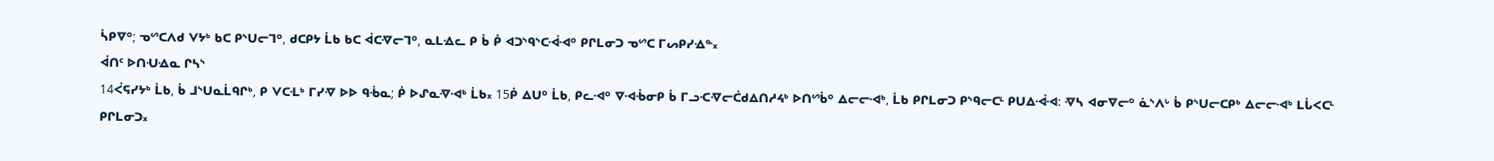ᓵᑭᐁᐤ; ᓀᔥᑕᐱᑯ ᐯᔭᒃ ᑲᑕ ᑭᔅᑌᓕᒣᐤ, ᑯᑕᑭᔭ ᒫᑲ ᑲᑕ ᐋᑕᐌᓕᒣᐤ, ᓇᒪᐎᓚ ᑭ ᑳ ᑮ ᐊᑐᔅᑫᔅᑕᐙᐗᐤ ᑭᒋᒪᓂᑐ ᓀᔥᑕ ᒥᔕᑭᓯᐎᓐ᙮
ᐋᑎᑦ ᐅᑎᑗᐎᓇ ᒋᓴᔅ
14ᐹᕋᓯᔭᒃ ᒫᑲ, ᑳ ᒧᔅᑌᓇᒫᑫᒋᒃ, ᑭ ᐯᑕᒶᒃ ᒥᓯᐌ ᐅᐅ ᑫᒀᓇ; ᑮ ᐅᔑᓇᐌᐗᒃ ᒫᑲ᙮ 15ᑮ ᐃᑌᐤ ᒫᑲ, ᑭᓚᐗᐤ ᐁᐗᒀᓂᑭ ᑳ ᒥᓗᑡᐌᓕᑖᑯᐃᑎᓱᔦᒃ ᐅᑎᔥᑳᐤ ᐃᓕᓕᐗᒃ, ᒫᑲ ᑭᒋᒪᓂᑐ ᑭᔅᑫᓕᑕᒻ ᑭᑌᐃᐙᐗ: ᐌᓴ ᐊᓂᐁᓕᐤ ᓈᔅᐱᒡ ᑳ ᑭᔅᑌᓕᑕᑭᒃ ᐃᓕᓕᐗᒃ ᒪᒑᐸᑕᒻ ᑭᒋᒪᓂᑐ᙮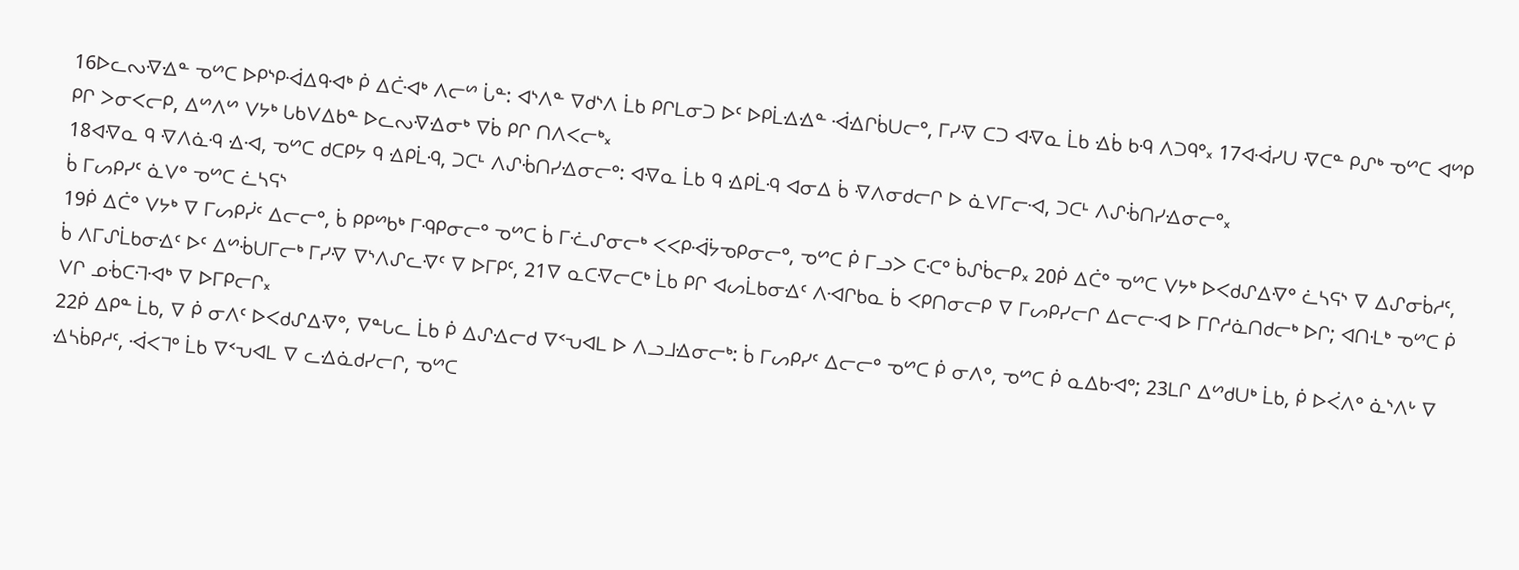16ᐅᓚᔓᐌᐎᓐ ᓀᔥᑕ ᐅᑭᔅᑭᐙᐃᑫᐗᒃ ᑮ ᐃᑖᐗᒃ ᐱᓕᔥ ᒑᓐ: ᐊᔅᐱᓐ ᐁᑯᔅᐱ ᒫᑲ ᑭᒋᒪᓂᑐ ᐅᑦ ᐅᑭᒫᐎᐎᓐ ᐙᐎᒋᑳᑌᓕᐤ, ᒥᓯᐌ ᑕᑐ ᐊᐌᓇ ᒫᑲ ᐎᑳ ᑲᑴ ᐱᑐᑫᐤ᙮ 17ᐊᐙᓯᑌ ᐌᑕᓐ ᑭᔑᒃ ᓀᔥᑕ ᐊᔥᑭ ᑭᒋ ᐳᓂᐸᓕᑭ, ᐃᔥᐱᔥ ᐯᔭᒃ ᒐᑲᐯᐃᑲᓐ ᐅᓚᔓᐌᐎᓂᒃ ᐁᑳ ᑭᒋ ᑎᐱᐸᓕᒃ᙮
18ᐊᐌᓇ ᑫ ᐌᐱᓈᑴ ᐎᐗ, ᓀᔥᑕ ᑯᑕᑭᔭ ᑫ ᐎᑭᒫᑴ, ᑐᑕᒻ ᐱᔑᒀᑎᓯᐎᓂᓕᐤ: ᐊᐌᓇ ᒫᑲ ᑫ ᐎᑭᒫᑴ ᐊᓂᐃ ᑳ ᐌᐱᓂᑯᓕᒋ ᐅ ᓈᐯᒥᓕᐗ, ᑐᑕᒻ ᐱᔑᒀᑎᓯᐎᓂᓕᐤ᙮
ᑳ ᒥᔕᑭᓯᑦ ᓈᐯᐤ ᓀᔥᑕ ᓛᓴᕋᔅ
19ᑮ ᐃᑖᐤ ᐯᔭᒃ ᐁ ᒥᔕᑭᓰᑦ ᐃᓕᓕᐤ, ᑳ ᑭᑭᔥᑲᒃ ᒥᑴᑭᓂᓕᐤ ᓀᔥᑕ ᑳ ᒥᓨᔑᓂᓕᒃ ᐸᐸᑭᐙᔮᓀᑭᓂᓕᐤ, ᓀᔥᑕ ᑮ ᒥᓗᐳ ᑕᑡᐤ ᑳᔑᑳᓕᑭ᙮ 20ᑮ ᐃᑖᐤ ᓀᔥᑕ ᐯᔭᒃ ᐅᐸᑯᔑᐃᐌᐤ ᓛᓴᕋᔅ ᐁ ᐃᔑᓂᑳᓱᑦ, ᑳ ᐱᒥᔑᒫᑲᓂᐎᑦ ᐅᑦ ᐃᔥᒀᑌᒥᓕᒃ ᒥᓯᐌ ᐁᔅᐱᔑᓚᐌᑦ ᐁ ᐅᒥᑭᑦ, 21ᐁ ᓇᑕᐌᓕᑕᒃ ᒫᑲ ᑭᒋ ᐊᔕᒫᑲᓂᐎᑦ ᐱᐗᒋᑲᓇ ᑳ ᐸᑭᑎᓂᓕᑭ ᐁ ᒥᔕᑭᓯᓕᒋ ᐃᓕᓕᐗ ᐅ ᒥᒋᓱᓈᑎᑯᓕᒃ ᐅᒋ; ᐊᑎᒶᒃ ᓀᔥᑕ ᑮ ᐯᒋ ᓄᒀᑕᒬᐗᒃ ᐁ ᐅᒥᑭᓕᒋ᙮
22ᑮ ᐃᑭᓐ ᒫᑲ, ᐁ ᑮ ᓂᐱᑦ ᐅᐸᑯᔑᐃᐌᐤ, ᐁᓐᒐᓚ ᒫᑲ ᑮ ᐃᔑᐎᓕᑯ ᐁᑉᕃᐊᒪ ᐅ ᐱᓗᒧᐎᓂᓕᒃ: ᑳ ᒥᔕᑭᓯᑦ ᐃᓕᓕᐤ ᓀᔥᑕ ᑮ ᓂᐱᐤ, ᓀᔥᑕ ᑮ ᓇᐃᑲᐗᐤ; 23ᒪᒋ ᐃᔥᑯᑌᒃ ᒫᑲ, ᑮ ᐅᐹᐱᐤ ᓈᔅᐱᒡ ᐁ ᐎᓴᑳᑭᓱᑦ, ᐙᐸᒣᐤ ᒫᑲ ᐁᑉᕃᐊᒪ ᐁ ᓚᐎᓈᑯᓯᓕᒋ, ᓀᔥᑕ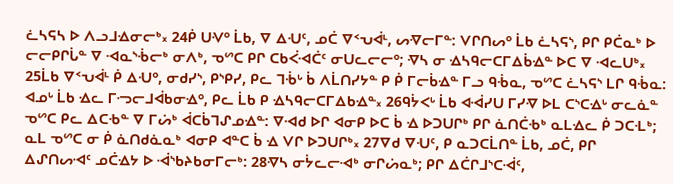ᓛᓴᕋᓴ ᐅ ᐱᓗᒧᐎᓂᓕᒃ᙮ 24ᑮ ᑌᐺᐤ ᒫᑲ, ᐁ ᐃᑗᑦ, ᓄᑖ ᐁᑉᕃᐋᒻ, ᔕᐌᓕᒥᓐ: ᐯᒋᑎᔕᐤ ᒫᑲ ᓛᓴᕋᔅ, ᑭᒋ ᑭᑖᓇᒃ ᐅ ᓕᓕᑭᒋᒑᓐ ᐁ ᐗᓇᔅᒀᓕᒃ ᓂᐱᒃ, ᓀᔥᑕ ᑭᒋ ᑕᑲᐹᐗᑖᑦ ᓂᑌᓚᓕᓕᐤ; ᐌᓴ ᓂ ᐎᓴᑫᓕᑕᒥᐃᑳᐎᓐ ᐅᑕ ᐁ ᐗᓚᑌᒃ᙮
25ᒫᑲ ᐁᑉᕃᐋᒻ ᑮ ᐃᑗᐤ, ᓂᑯᓯᔅ, ᑭᔅᑭᓯ, ᑭᓚ ᒣᒀᒡ ᑳ ᐱᒫᑎᓯᔭᓐ ᑭ ᑮ ᒥᓕᑳᐎᓐ ᒥᓗ ᑫᒀᓇ, ᓀᔥᑕ ᓛᓴᕋᔅ ᒪᒋ ᑫᒀᓇ: ᐊᓄᒡ ᒫᑲ ᐎᓚ ᒥᓜᓕᒧᐋᑲᓂᐎᐤ, ᑭᓚ ᒫᑲ ᑭ ᐎᓴᑫᓕᑕᒥᐃᑲᐎᓐ᙮ 26ᑫᔮᐸᒡ ᒫᑲ ᐊᐙᓯᑌ ᒥᓯᐌ ᐅᒪ ᑕᔅᑕᐎᒡ ᓂᓚᓈᓐ ᓀᔥᑕ ᑭᓚ ᐃᑕᑾᓐ ᐁ ᒥᔖᒃ ᐋᑕᑳᒣᔑᓄᐎᓐ: ᐁᐗᑯ ᐅᒋ ᐊᓂᑭ ᐅᑕ ᑳ ᐎ ᐅᑐᑌᒋᒃ ᑭᒋ ᓈᑎᑖᑾᒃ ᓇᒪᐎᓚ ᑮ ᑐᑕᒶᒃ; ᓇᒪ ᓀᔥᑕ ᓂ ᑮ ᓈᑎᑯᓈᓇᒃ ᐊᓂᑭ ᐊᓐᑕ ᑳ ᐎ ᐯᒋ ᐅᑐᑌᒋᒃ᙮ 27ᐁᑯ ᐁᑗᑦ, ᑭ ᓇᑐᑕᒫᑎᓐ ᒫᑲ, ᓄᑖ, ᑭᒋ ᐃᔑᑎᔕᐗᑦ ᓄᑖᐎᔭ ᐅ ᐙᔅᑲᔨᑲᓂᒥᓕᒃ: 28ᐌᓴ ᓂᔮᓚᓕᐗᒃ ᓂᒋᔖᓇᒃ; ᑭᒋ ᐃᑖᒋᒧᔅᑕᐙᑦ,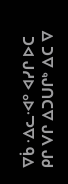ᐁᑳ ᐎᓚᐗᐤ ᐊᓯᒋ ᐅᑕ ᑭᒋ ᐯᒋ ᐃᑐᑌᒋᒃ ᐃᑕ ᐁ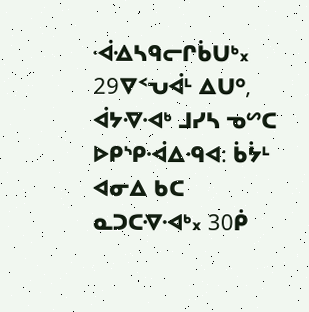ᐙᐎᓴᑫᓕᒋᑳᑌᒃ᙮
29ᐁᑉᕃᐋᒻ ᐃᑌᐤ, ᐋᔭᐌᐗᒃ ᒧᓯᓴ ᓀᔥᑕ ᐅᑭᔅᑭᐙᐃᑴᐊ: ᑳᔮᒻ ᐊᓂᐃ ᑲᑕ ᓇᑐᑕᐌᐗᒃ᙮ 30ᑮ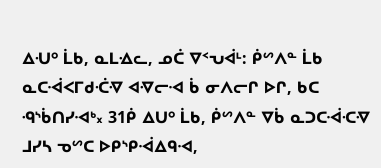ᐃᑗᐤ ᒫᑲ, ᓇᒪᐎᓚ, ᓄᑖ ᐁᑉᕃᐋᒻ: ᑮᔥᐱᓐ ᒫᑲ ᓇᑕᐙᐸᒥᑯᑣᐌ ᐊᐌᓕᐗ ᑳ ᓂᐱᓕᒋ ᐅᒋ, ᑲᑕ ᑴᔅᑳᑎᓯᐗᒃ᙮ 31ᑮ ᐃᑌᐤ ᒫᑲ, ᑮᔥᐱᓐ ᐁᑳ ᓇᑐᑕᐙᑡᐌ ᒧᓯᓴ ᓀᔥᑕ ᐅᑭᔅᑭᐙᐃᑫᐗ,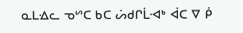ᓇᒪᐎᓚ ᓀᔥᑕ ᑲᑕ ᔖᑯᒋᒫᐗᒃ ᐋᑕ ᐁ ᑮ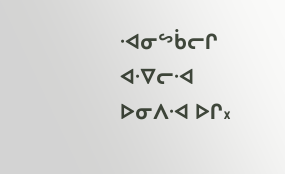ᐗᓂᔥᑳᓕᒋ ᐊᐌᓕᐗ ᐅᓂᐱᐗ ᐅᒋ᙮